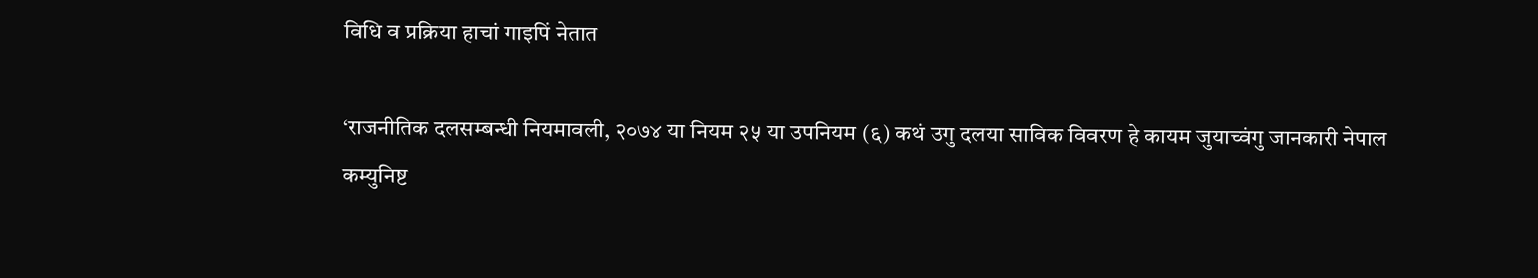विधि व प्रक्रिया हाचां गाइपिं नेतात

‘राजनीतिक दलसम्बन्धी नियमावली, २०७४ या नियम २५ या उपनियम (६) कथं उगु दलया साविक विवरण हे कायम जुयाच्वंगु जानकारी नेपाल कम्युनिष्ट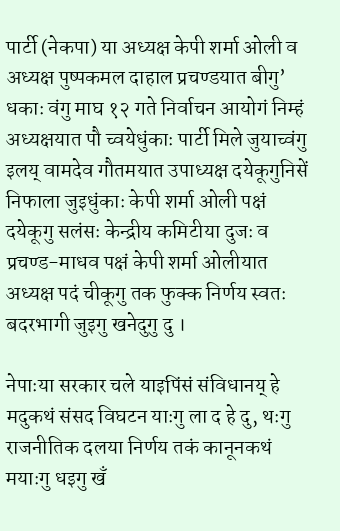पार्टी (नेकपा) या अध्यक्ष केपी शर्मा ओली व अध्यक्ष पुष्पकमल दाहाल प्रचण्डयात बीगु’ धकाः वंगु माघ १२ गते निर्वाचन आयोगं निम्हं अध्यक्षयात पौ च्वयेधुंकाः पार्टी मिले जुयाच्वंगु इलय् वामदेव गौतमयात उपाध्यक्ष दयेकूगुनिसें निफाला जुइधुंकाः केपी शर्मा ओली पक्षं दयेकूगु सलंसः केन्द्रीय कमिटीया दुजः व प्रचण्ड-माधव पक्षं केपी शर्मा ओलीयात अध्यक्ष पदं चीकूगु तक फुक्क निर्णय स्वतः बदरभागी जुइगु खनेदुगु दु ।

नेपाःया सरकार चले याइपिंसं संविधानय् हे मदुकथं संसद विघटन याःगु ला द हे दु, थःगु राजनीतिक दलया निर्णय तकं कानूनकथं मयाःगु धइगु खँ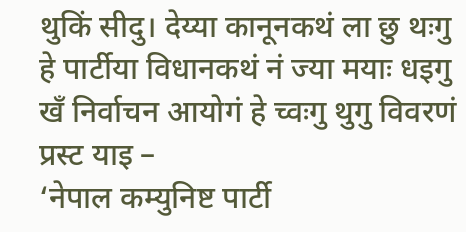थुकिं सीदु। देय्या कानूनकथं ला छु थःगु हे पार्टीया विधानकथं नं ज्या मयाः धइगु खँ निर्वाचन आयोगं हे च्वःगु थुगु विवरणं प्रस्ट याइ –
‘नेपाल कम्युनिष्ट पार्टी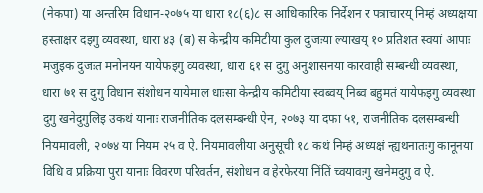(नेकपा) या अन्तरिम विधान-२०७५ या धारा १८(६)८ स आधिकारिक निर्देशन र पत्राचारय् निम्हं अध्यक्षया हस्ताक्षर दइगु व्यवस्था, धारा ४३ (ब) स केन्द्रीय कमिटीया कुल दुजःया ल्याखय् १० प्रतिशत स्वयां आपाः मजुइक दुजःत मनोनयन यायेफइगु व्यवस्था, धारा ६१ स दुगु अनुशासनया कारवाही सम्बन्धी व्यवस्था, धारा ७१ स दुगु विधान संशोधन यायेमाल धाःसा केन्द्रीय कमिटीया स्वब्वय् निब्व बहुमतं यायेफइगु व्यवस्था दुगु खनेदुगुलिइ उकथं यानाः राजनीतिक दलसम्बन्धी ऐन, २०७३ या दफा ५१, राजनीतिक दलसम्बन्धी नियमावली, २०७४ या नियम २५ व ऐ. नियमावलीया अनुसूची १८ कथं निम्हं अध्यक्षं न्ह्यथनातःगु कानूनया विधि व प्रक्रिया पुरा यानाः विवरण परिवर्तन, संशोधन व हेरफेरया निंतिं च्वयावःगु खनेमदुगु व ऐ.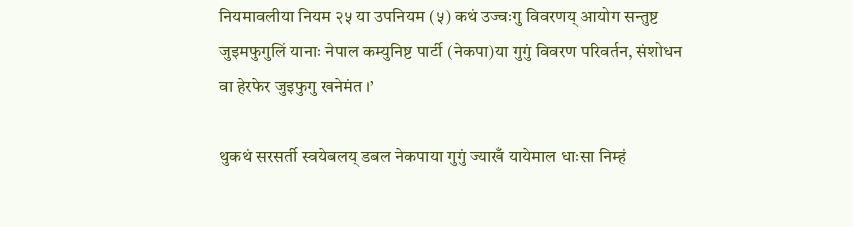नियमावलीया नियम २५ या उपनियम (५) कथं उज्वःगु विवरणय् आयोग सन्तुष्ट जुइमफुगुलिं यानाः नेपाल कम्युनिष्ट पार्टी (नेकपा)या गुगुं विवरण परिवर्तन, संशोधन वा हेरफेर जुइफुगु खनेमंत ।’

थुकथं सरसर्ती स्वयेबलय् डबल नेकपाया गुगुं ज्याखँ यायेमाल धाःसा निम्हं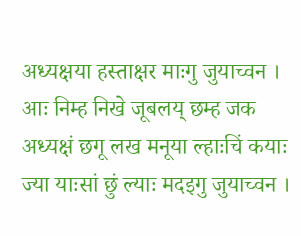अध्यक्षया हस्ताक्षर माःगु जुयाच्वन । आः निम्ह निखे जूबलय् छम्ह जक अध्यक्षं छगू लख मनूया ल्हाःचिं कयाः ज्या याःसां छुं ल्याः मदइगु जुयाच्वन ।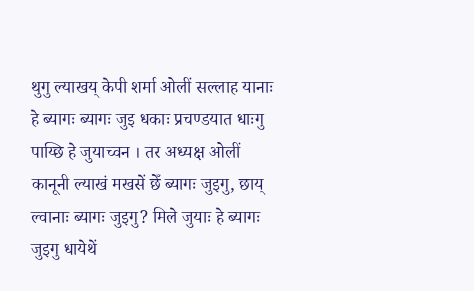थुगु ल्याखय् केपी शर्मा ओलीं सल्लाह यानाः हे ब्यागः ब्यागः जुइ धकाः प्रचण्डयात धाःगु पाय्छि हे जुयाच्वन । तर अध्यक्ष ओलीं कानूनी ल्याखं मखसें छेँ ब्यागः जुइगु, छाय् ल्वानाः ब्यागः जुइगु? मिले जुयाः हे ब्यागः जुइगु धायेथें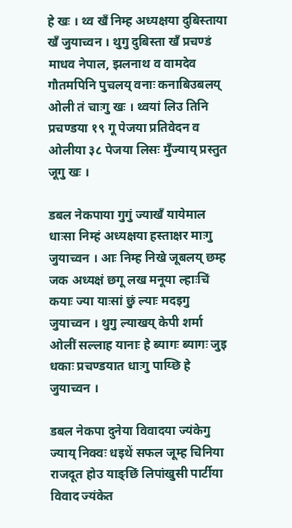हे खः । थ्व खँ निम्ह अध्यक्षया दुबिस्ताया खँ जुयाच्वन । थुगु दुबिस्ता खँ प्रचण्डं माधव नेपाल, झलनाथ व वामदेव गौतमपिनि पुचलय् वनाः कनाबिउबलय् ओली तं चाःगु खः । थ्वयां लिउ तिनि प्रचण्डया १९ गू पेजया प्रतिवेदन व ओलीया ३८ पेजया लिसः मुँज्याय् प्रस्तुत जूगु खः ।

डबल नेकपाया गुगुं ज्याखँ यायेमाल धाःसा निम्हं अध्यक्षया हस्ताक्षर माःगु जुयाच्वन । आः निम्ह निखे जूबलय् छम्ह जक अध्यक्षं छगू लख मनूया ल्हाःचिं कयाः ज्या याःसां छुं ल्याः मदइगु जुयाच्वन । थुगु ल्याखय् केपी शर्मा ओलीं सल्लाह यानाः हे ब्यागः ब्यागः जुइ धकाः प्रचण्डयात धाःगु पाय्छि हे जुयाच्वन ।

डबल नेकपा दुनेया विवादया ज्यंकेगु ज्याय् निक्वः धइथें सफल जूम्ह चिनिया राजदूत होउ याङ्छिं लिपांखुसी पार्टीया विवाद ज्यंकेत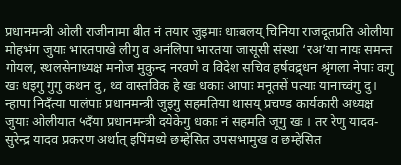प्रधानमन्त्री ओली राजीनामा बीत नं तयार जुइमाः धाःबलय् चिनिया राजदूतप्रति ओलीया मोहभंग जुयाः भारतपाखे लीगु व अनंलिपा भारतया जासूसी संस्था ‘रअ’या नायः समन्त गोयल, स्थलसेनाध्यक्ष मनोज मुकुन्द नरवणे व विदेश सचिव हर्षवद्र्धन श्रृंगला नेपाः वःगु खः धइगु गुगु कथन दु, थ्व वास्तविक हे खः धकाः आपाः मनूतसें पत्याः यानाच्वंगु दु। न्हापा निदँत्या पालंपाः प्रधानमन्त्री जुइगु सहमतिया थासय् प्रचण्ड कार्यकारी अध्यक्ष जुयाः ओलीयात ५दँया प्रधानमन्त्री दयेकेगु धकाः नं सहमति जूगु खः । तर रेणु यादव-सुरेन्द्र यादव प्रकरण अर्थात् इपिंमध्ये छम्हेसित उपसभामुख व छम्हेसित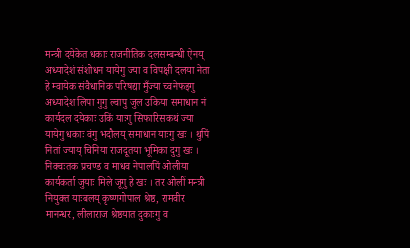मन्त्री दयेकेत धकाः राजनीतिक दलसम्बन्धी ऐनय् अध्यादेशं संशोधन यायेगु ज्या व विपक्षी दलया नेता हे म्वायेक संवैधानिक परिषद्या मुँज्या च्वनेफइगु अध्यादेश लिपा गुगु ल्वापु जुल उकिया समाधान नं कार्यदल दयेकाः उकिं याःगु सिफारिसकथं ज्या यायेगु धकाः वंगु भदौलय् समाधान याःगु खः । थुपिं नितां ज्याय् चिनिया राजदूतया भूमिका दुगु खः । निक्वःतक प्रचण्ड व माधव नेपालपिं ओलीया कार्यकर्ता जुयाः मिले जूगु हे खः । तर ओलीं मन्त्री नियुक्त याःबलय् कृष्णगोपाल श्रेष्ठ, रामवीर मानन्धर, लीलाराज श्रेष्ठयात दुकाःगु व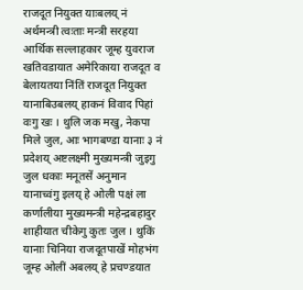राजदूत नियुक्त याःबलय् नं अर्थमन्त्री त्वःताः मन्त्री सरहया आर्थिक सल्लाहकार जूम्ह युवराज खतिवडायात अमेरिकाया राजदूत व बेलायतया निंतिं राजदूत नियुक्त यानाबिउबलय् हाकनं विवाद पिहां वःगु खः । थुलि जक मखु, नेकपा मिले जुल, आः भागबण्डा यानाः ३ नं प्रदेशय् अष्टलक्ष्मी मुख्यमन्त्री जुइगु जुल धकाः मनूतसें अनुमान यानाच्वंगु इलय् हे ओली पक्षं ला कर्णालीया मुख्यमन्त्री महेन्द्रबहादुर शाहीयात चीकेगु कुतः जुल । थुकिं यानाः चिनिया राजदूतपाखें मोहभंग जूम्ह ओलीं अबलय् हे प्रचण्डयात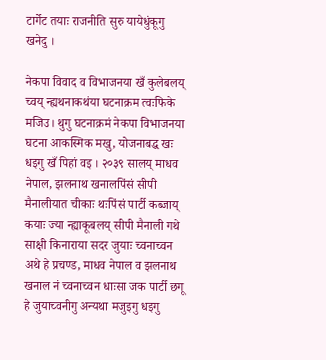टार्गेट तयाः राजनीति सुरु यायेधुंकूगु खनेदु ।

नेकपा विवाद व विभाजनया खँ कुलेबलय् च्वय् न्ह्यथनाकथंया घटनाक्रम त्वःफिके मजिउ। थुगु घटनाक्रमं नेकपा विभाजनया घटना आकस्मिक मखु, योजनाबद्ध खः धइगु खँ पिहां वइ । २०३९ सालय् माधव नेपाल, झलनाथ खनालपिंसं सीपी मैनालीयात चीकाः थःपिंसं पार्टी कब्जाय् कयाः ज्या न्ह्याकूबलय् सीपी मैनाली गथे साक्षी किनाराया सदर जुयाः च्वनाच्वन अथे हे प्रचण्ड, माधव नेपाल व झलनाथ खनाल नं च्वनाच्वन धाःसा जक पार्टी छगू हे जुयाच्वनीगु अन्यथा मजुइगु धइगु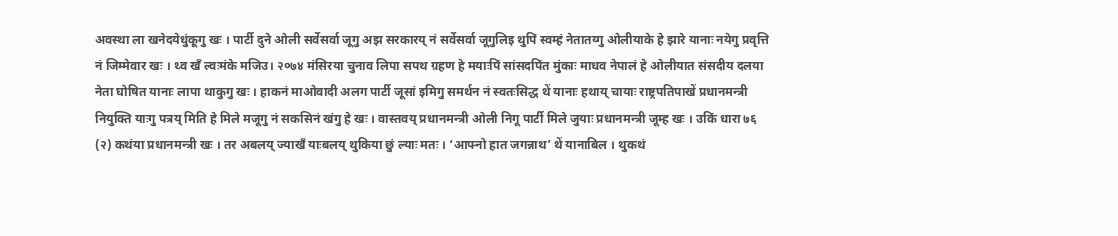अवस्था ला खनेदयेधुंकूगु खः । पार्टी दुने ओली सर्वेसर्वा जूगु अझ सरकारय् नं सर्वेसर्वा जूगुलिइ थुपिं स्वम्हं नेतातय्गु ओलीयाके हे झारे यानाः नयेगु प्रवृत्ति नं जिम्मेवार खः । थ्व खँ ल्वःमंके मजिउ। २०७४ मंसिरया चुनाव लिपा सपथ ग्रहण हे मयाःपिं सांसदपिंत मुंकाः माधव नेपालं हे ओलीयात संसदीय दलया नेता घोषित यानाः लापा थाकुगु खः । हाकनं माओवादी अलग पार्टी जूसां इमिगु समर्थन नं स्वतःसिद्ध थें यानाः हथाय् चायाः राष्ट्रपतिपाखें प्रधानमन्त्री नियुक्ति याःगु पत्रय् मिति हे मिले मजूगु नं सकसिनं खंगु हे खः । वास्तवय् प्रधानमन्त्री ओली निगू पार्टी मिले जुयाः प्रधानमन्त्री जूम्ह खः । उकिं धारा ७६ (२) कथंया प्रधानमन्त्री खः । तर अबलय् ज्याखँ याःबलय् थुकिया छुं ल्याः मतः । ‘आफ्नो हात जगन्नाथ’ थें यानाबिल । थुकथं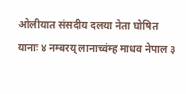ओलीयात संसदीय दलया नेता घोषित यानाः ४ नम्बरय् लानाच्वंम्ह माधव नेपाल ३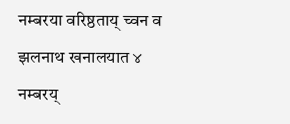नम्बरया वरिष्ठताय् च्वन व झलनाथ खनालयात ४ नम्बरय्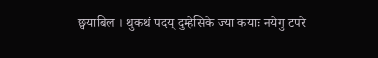छ्वयाबिल । थुकथं पदय् दुम्हेसिके ज्या कयाः नयेगु टपरे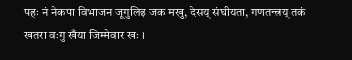पहः नं नेकपा विभाजन जूगुलिइ जक मखु, देसय् संघीयता, गणतन्त्रय् तकं खतरा वःगु खँया जिम्मेवार खः ।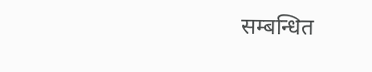सम्बन्धित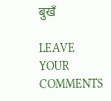बुखँ

LEAVE YOUR COMMENTS